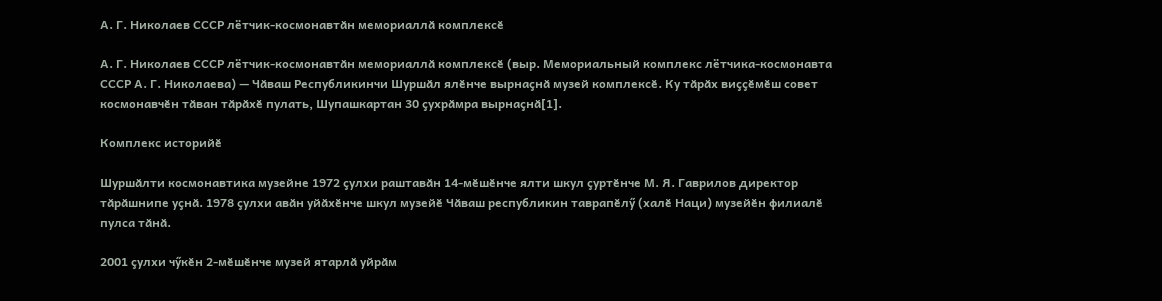А. Г. Николаев СССР лётчик-космонавтӑн мемориаллӑ комплексӗ

А. Г. Николаев СССР лётчик-космонавтӑн мемориаллӑ комплексӗ (выр. Мемориальный комплекс лётчика-космонавта СССР А. Г. Николаева) — Чӑваш Республикинчи Шуршӑл ялӗнче вырнаҫнӑ музей комплексӗ. Ку тӑрӑх виҫҫӗмӗш совет космонавчӗн тӑван тӑрӑхӗ пулать, Шупашкартан 30 ҫухрӑмра вырнаҫнӑ[1].

Комплекс историйӗ

Шуршӑлти космонавтика музейне 1972 ҫулхи раштавӑн 14-мӗшӗнче ялти шкул ҫуртӗнче М. Я. Гаврилов директор тӑрӑшнипе уҫнӑ. 1978 ҫулхи авӑн уйӑхӗнче шкул музейӗ Чӑваш республикин таврапӗлӳ (халӗ Наци) музейӗн филиалӗ пулса тӑнӑ.

2001 ҫулхи чӳкӗн 2-мӗшӗнче музей ятарлӑ уйрӑм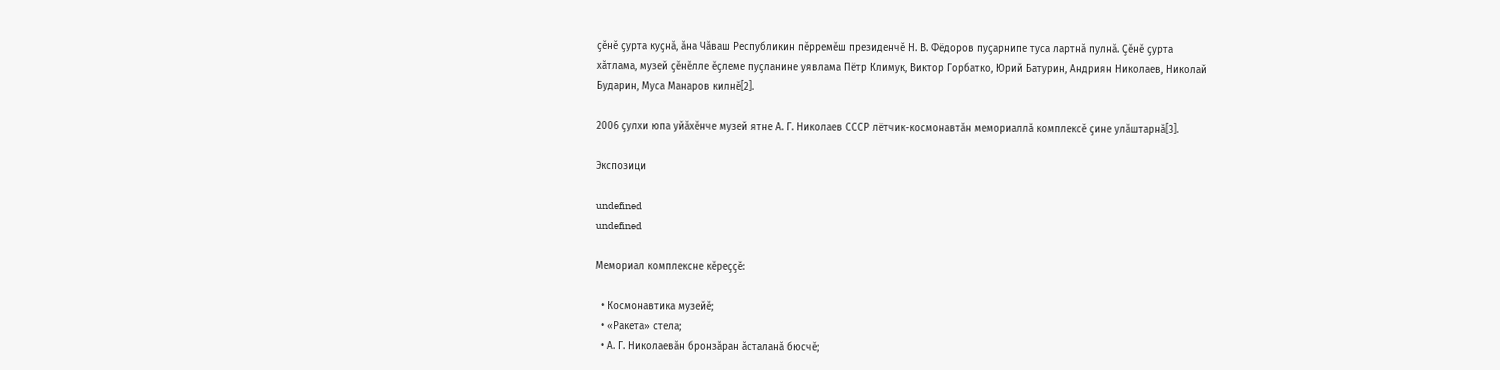ҫӗнӗ ҫурта куҫнӑ, ӑна Чӑваш Республикин пӗрремӗш президенчӗ Н. В. Фёдоров пуҫарнипе туса лартнӑ пулнӑ. Ҫӗнӗ ҫурта хӑтлама, музей ҫӗнӗлле ӗҫлеме пуҫланине уявлама Пётр Климук, Виктор Горбатко, Юрий Батурин, Андриян Николаев, Николай Бударин, Муса Манаров килнӗ[2].

2006 ҫулхи юпа уйӑхӗнче музей ятне А. Г. Николаев СССР лётчик-космонавтӑн мемориаллӑ комплексӗ ҫине улӑштарнӑ[3].

Экспозици

undefined
undefined

Мемориал комплексне кӗреҫҫӗ:

  • Космонавтика музейӗ;
  • «Ракета» стела;
  • А. Г. Николаевӑн бронзӑран ӑсталанӑ бюсчӗ;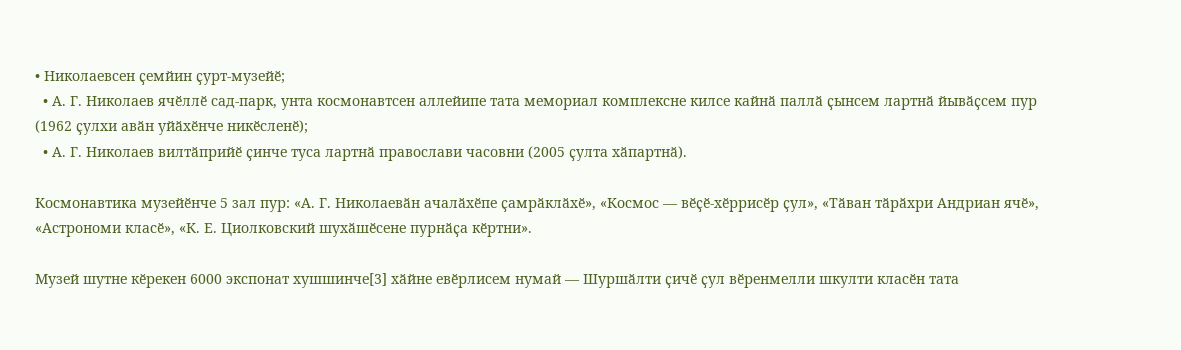• Николаевсен ҫемйин ҫурт-музейӗ;
  • А. Г. Николаев ячӗллӗ сад-парк, унта космонавтсен аллейипе тата мемориал комплексне килсе кайнӑ паллӑ ҫынсем лартнӑ йывӑҫсем пур (1962 ҫулхи авӑн уйӑхӗнче никӗсленӗ);
  • А. Г. Николаев вилтӑприйӗ ҫинче туса лартнӑ православи часовни (2005 ҫулта хӑпартнӑ).

Космонавтика музейӗнче 5 зал пур: «А. Г. Николаевӑн ачалӑхӗпе ҫамрӑклӑхӗ», «Космос — вӗҫӗ-хӗррисӗр ҫул», «Тӑван тӑрӑхри Андриан ячӗ», «Астрономи класӗ», «К. Е. Циолковский шухӑшӗсене пурнӑҫа кӗртни».

Музей шутне кӗрекен 6000 экспонат хушшинче[3] хӑйне евӗрлисем нумай — Шуршӑлти ҫичӗ ҫул вӗренмелли шкулти класӗн тата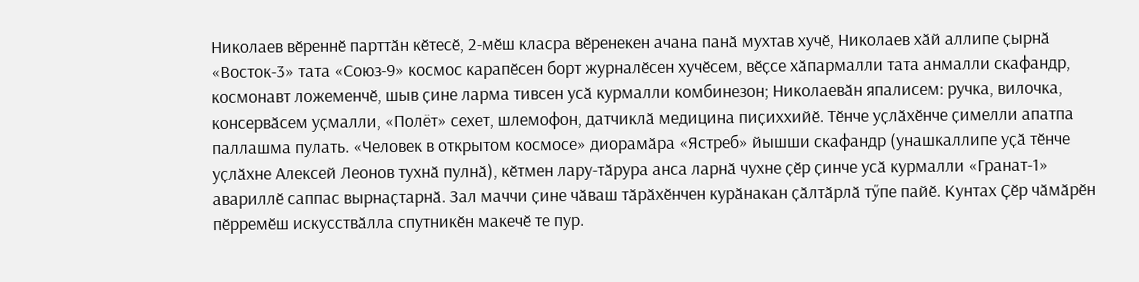Николаев вӗреннӗ парттӑн кӗтесӗ, 2-мӗш класра вӗренекен ачана панӑ мухтав хучӗ, Николаев хӑй аллипе ҫырнӑ «Восток-3» тата «Союз-9» космос карапӗсен борт журналӗсен хучӗсем, вӗҫсе хӑпармалли тата анмалли скафандр, космонавт ложеменчӗ, шыв ҫине ларма тивсен усӑ курмалли комбинезон; Николаевӑн япалисем: ручка, вилочка, консервӑсем уҫмалли, «Полёт» сехет, шлемофон, датчиклӑ медицина пиҫиххийӗ. Тӗнче уҫлӑхӗнче ҫимелли апатпа паллашма пулать. «Человек в открытом космосе» диорамӑра «Ястреб» йышши скафандр (унашкаллипе уҫӑ тӗнче уҫлӑхне Алексей Леонов тухнӑ пулнӑ), кӗтмен лару-тӑрура анса ларнӑ чухне ҫӗр ҫинче усӑ курмалли «Гранат-1» авариллӗ саппас вырнаҫтарнӑ. Зал маччи ҫине чӑваш тӑрӑхӗнчен курӑнакан ҫӑлтӑрлӑ тӳпе пайӗ. Кунтах Ҫӗр чӑмӑрӗн пӗрремӗш искусствӑлла спутникӗн макечӗ те пур.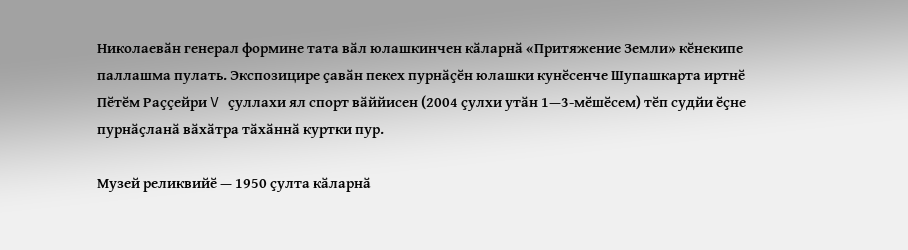Николаевӑн генерал формине тата вӑл юлашкинчен кӑларнӑ «Притяжение Земли» кӗнекипе паллашма пулать. Экспозицире ҫавӑн пекех пурнӑҫӗн юлашки кунӗсенче Шупашкарта иртнӗ Пӗтӗм Раҫҫейри V ҫуллахи ял спорт вӑййисен (2004 ҫулхи утӑн 1—3-мӗшӗсем) тӗп судйи ӗҫне пурнӑҫланӑ вӑхӑтра тӑхӑннӑ куртки пур.

Музей реликвийӗ — 1950 ҫулта кӑларнӑ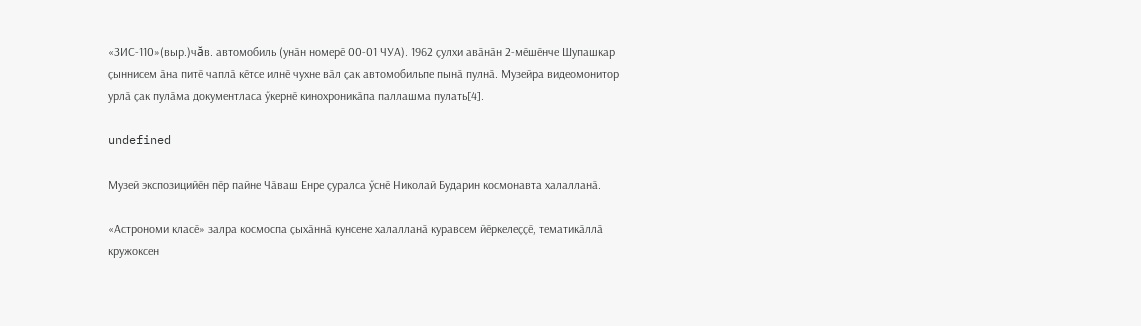«ЗИС-110»(выр.)чăв. автомобиль (унӑн номерӗ 00-01 ЧУА). 1962 ҫулхи авӑнӑн 2-мӗшӗнче Шупашкар ҫыннисем ӑна питӗ чаплӑ кӗтсе илнӗ чухне вӑл ҫак автомобильпе пынӑ пулнӑ. Музейра видеомонитор урлӑ ҫак пулӑма документласа ӳкернӗ кинохроникӑпа паллашма пулать[4].

undefined

Музей экспозицийӗн пӗр пайне Чӑваш Енре ҫуралса ӳснӗ Николай Бударин космонавта халалланӑ.

«Астрономи класӗ» залра космоспа ҫыхӑннӑ кунсене халалланӑ куравсем йӗркелеҫҫӗ, тематикӑллӑ кружоксен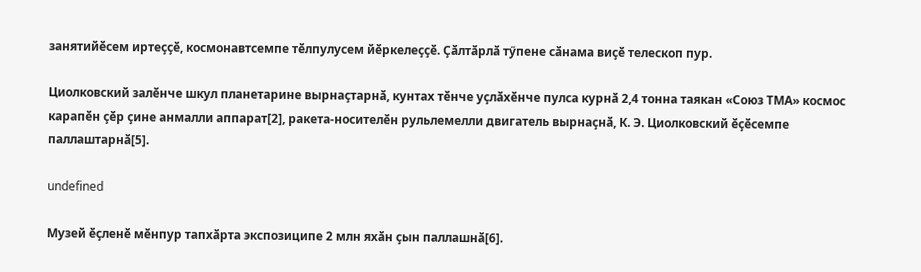занятийӗсем иртеҫҫӗ, космонавтсемпе тӗлпулусем йӗркелеҫҫӗ. Ҫӑлтӑрлӑ тӳпене сӑнама виҫӗ телескоп пур.

Циолковский залӗнче шкул планетарине вырнаҫтарнӑ, кунтах тӗнче уҫлӑхӗнче пулса курнӑ 2,4 тонна таякан «Союз ТМА» космос карапӗн ҫӗр ҫине анмалли аппарат[2], ракета-носителӗн рульлемелли двигатель вырнаҫнӑ, К. Э. Циолковский ӗҫӗсемпе паллаштарнӑ[5].

undefined

Музей ӗҫленӗ мӗнпур тапхӑрта экспозиципе 2 млн яхӑн ҫын паллашнӑ[6].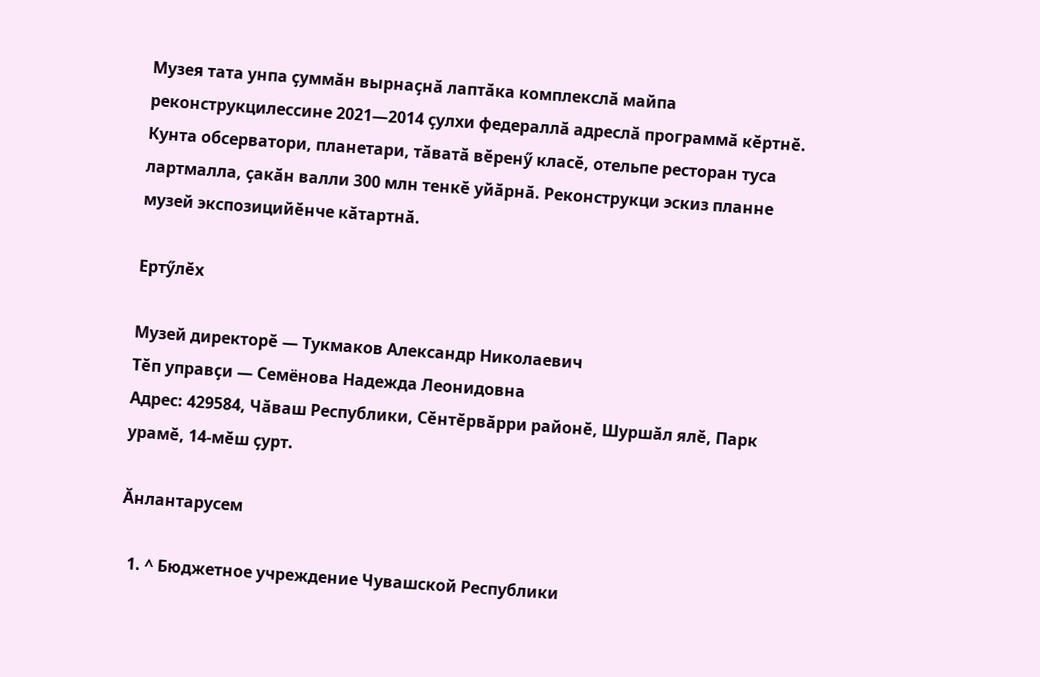Музея тата унпа ҫуммӑн вырнаҫнӑ лаптӑка комплекслӑ майпа реконструкцилессине 2021—2014 ҫулхи федераллӑ адреслӑ программӑ кӗртнӗ. Кунта обсерватори, планетари, тӑватӑ вӗренӳ класӗ, отельпе ресторан туса лартмалла, ҫакӑн валли 300 млн тенкӗ уйӑрнӑ. Реконструкци эскиз планне музей экспозицийӗнче кӑтартнӑ.

Ертӳлӗх

Музей директорӗ — Тукмаков Александр Николаевич
Тӗп управҫи — Семёнова Надежда Леонидовна
Адрес: 429584, Чӑваш Республики, Сӗнтӗрвӑрри районӗ, Шуршӑл ялӗ, Парк урамӗ, 14-мӗш ҫурт.

Ӑнлантарусем

  1. ^ Бюджетное учреждение Чувашской Республики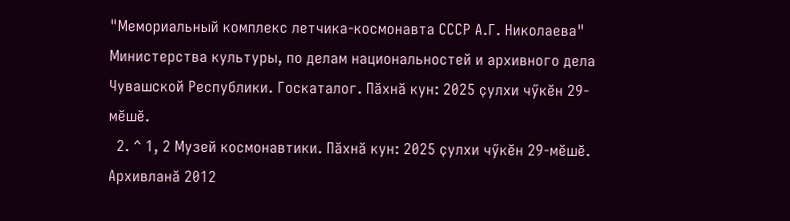"Мемориальный комплекс летчика-космонавта СССР А.Г. Николаева" Министерства культуры, по делам национальностей и архивного дела Чувашской Республики. Госкаталог. Пӑхнӑ кун: 2025 ҫулхи чӳкӗн 29-мӗшӗ.
  2. ^ 1, 2 Музей космонавтики. Пӑхнӑ кун: 2025 ҫулхи чӳкӗн 29-мӗшӗ. Архивланӑ 2012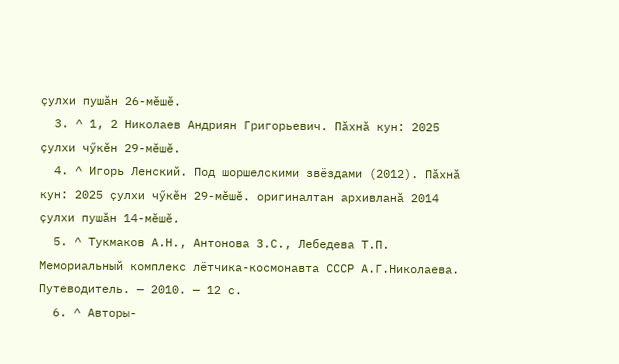ҫулхи пушӑн 26-мӗшӗ.
  3. ^ 1, 2 Николаев Андриян Григорьевич. Пӑхнӑ кун: 2025 ҫулхи чӳкӗн 29-мӗшӗ.
  4. ^ Игорь Ленский. Под шоршелскими звёздами (2012). Пӑхнӑ кун: 2025 ҫулхи чӳкӗн 29-мӗшӗ. оригиналтан архивланӑ 2014 ҫулхи пушӑн 14-мӗшӗ.
  5. ^ Тукмаков А.Н., Антонова З.С., Лебедева Т.П. Мемориальный комплекс лётчика-космонавта СССР А.Г.Николаева. Путеводитель. — 2010. — 12 с.
  6. ^ Авторы-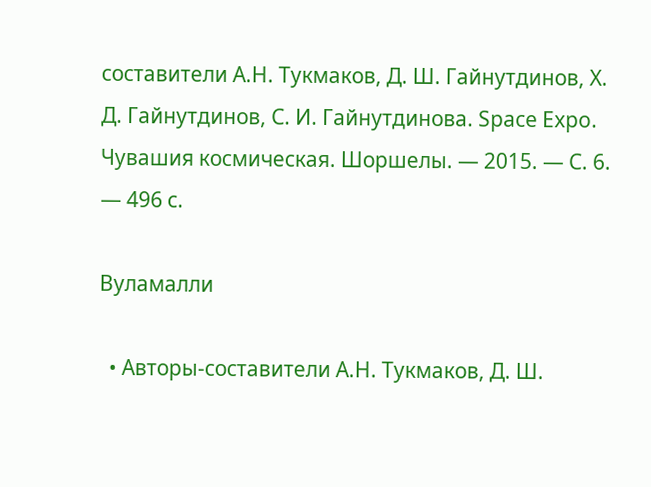составители А.Н. Тукмаков, Д. Ш. Гайнутдинов, Х. Д. Гайнутдинов, С. И. Гайнутдинова. Space Expo. Чувашия космическая. Шоршелы. — 2015. — С. 6. — 496 с.

Вуламалли

  • Авторы-составители А.Н. Тукмаков, Д. Ш.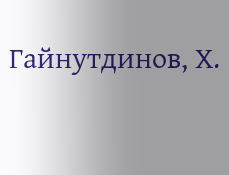Гайнутдинов, Х.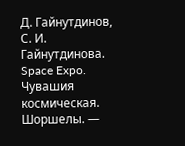Д. Гайнутдинов, С. И. Гайнутдинова. Space Expo. Чувашия космическая. Шоршелы. —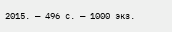2015. — 496 с. — 1000 экз.